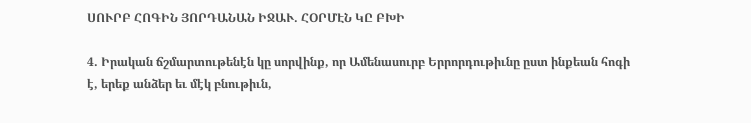ՍՈՒՐԲ ՀՈԳԻՆ ՅՈՐԴԱՆԱՆ ԻՋԱՒ. ՀՕՐՄԷՆ ԿԸ ԲԽԻ

4. Իրական ճշմարտութենէն կը սորվինք, որ Ամենասուրբ Երրորդութիւնը ըստ ինքեան հոգի է, երեք անձեր եւ մէկ բնութիւն,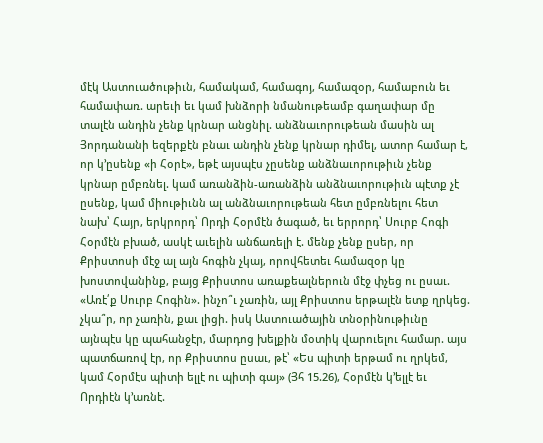մէկ Աստուածութիւն, համակամ, համագոյ, համազօր, համաբուն եւ համափառ. արեւի եւ կամ խնձորի նմանութեամբ գաղափար մը տալէն անդին չենք կրնար անցնիլ. անձնաւորութեան մասին ալ Յորդանանի եզերքէն բնաւ անդին չենք կրնար դիմել, ատոր համար է, որ կ՚ըսենք «ի Հօրէ», եթէ այսպէս չըսենք անձնաւորութիւն չենք կրնար ըմբռնել. կամ առանձին-առանձին անձնաւորութիւն պէտք չէ ըսենք, կամ միութիւնն ալ անձնաւորութեան հետ ըմբռնելու հետ նախ՝ Հայր, երկրորդ՝ Որդի Հօրմէն ծագած, եւ երրորդ՝ Սուրբ Հոգի Հօրմէն բխած, ասկէ աւելին անճառելի է. մենք չենք ըսեր, որ Քրիստոսի մէջ ալ այն հոգին չկայ, որովհետեւ համազօր կը խոստովանինք, բայց Քրիստոս առաքեալներուն մէջ փչեց ու ըսաւ. «Առէ՛ք Սուրբ Հոգին». ինչո՞ւ չառին, այլ Քրիստոս երթալէն ետք ղրկեց. չկա՞ր, որ չառին, քաւ լիցի. իսկ Աստուածային տնօրինութիւնը այնպէս կը պահանջէր, մարդոց խելքին մօտիկ վարուելու համար. այս պատճառով էր, որ Քրիստոս ըսաւ, թէ՝ «Ես պիտի երթամ ու ղրկեմ, կամ Հօրմէս պիտի ելլէ ու պիտի գայ» (Յհ 15.26), Հօրմէն կ՚ելլէ եւ Որդիէն կ՚առնէ.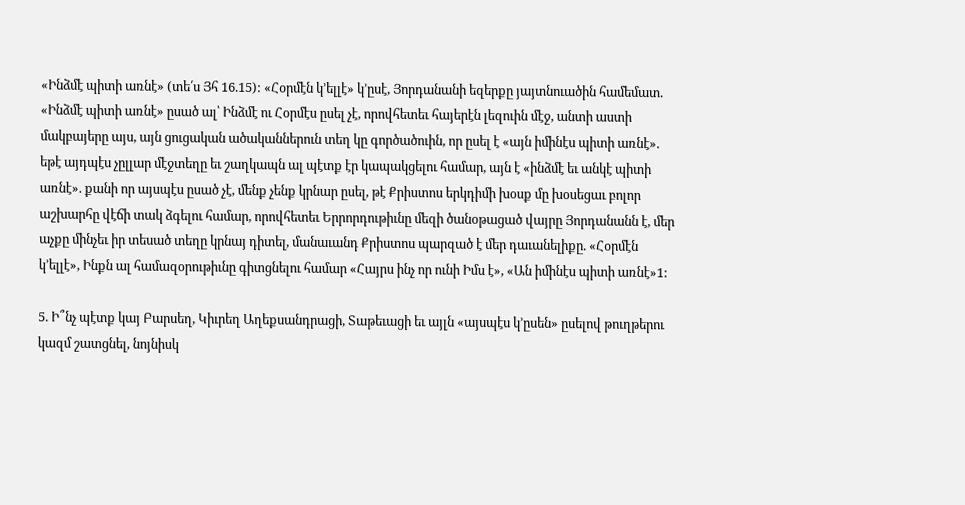«Ինձմէ պիտի առնէ» (տե՛ս Յհ 16.15): «Հօրմէն կ՚ելլէ» կ՚ըսէ, Յորդանանի եզերքը յայտնուածին համեմատ. «Ինձմէ պիտի առնէ» ըսած ալ՝ Ինձմէ ու Հօրմէս ըսել չէ, որովհետեւ հայերէն լեզուին մէջ, անտի աստի մակբայերը այս, այն ցուցական ածականներուն տեղ կը գործածուին, որ ըսել է «այն իմինէս պիտի առնէ». եթէ այդպէս չըլլար մէջտեղը եւ շաղկապն ալ պէտք էր կապակցելու համար, այն է «ինձմէ եւ անկէ պիտի առնէ». քանի որ այսպէս ըսած չէ, մենք չենք կրնար ըսել, թէ Քրիստոս երկդիմի խօսք մը խօսեցաւ բոլոր աշխարհը վէճի տակ ձգելու համար, որովհետեւ Երրորդութիւնը մեզի ծանօթացած վայրը Յորդանանն է, մեր աչքը մինչեւ իր տեսած տեղը կրնայ դիտել, մանաւանդ Քրիստոս պարզած է մեր դաւանելիքը. «Հօրմէն կ՚ելլէ», Ինքն ալ համազօրութիւնը գիտցնելու համար «Հայրս ինչ որ ունի Իմս է», «Ան իմինէս պիտի առնէ»1:

5. Ի՞նչ պէտք կայ Բարսեղ, Կիւրեղ Աղեքսանդրացի, Տաթեւացի եւ այլն «այսպէս կ՚ըսեն» ըսելով թուղթերու կազմ շատցնել, նոյնիսկ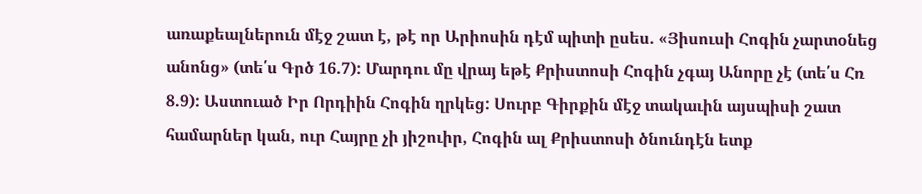առաքեալներուն մէջ շատ է, թէ որ Արիոսին դէմ պիտի ըսես. «Յիսուսի Հոգին չարտօնեց անոնց» (տե՛ս Գրծ 16.7): Մարդու մը վրայ եթէ Քրիստոսի Հոգին չգայ Անորը չէ (տե՛ս Հռ 8.9): Աստուած Իր Որդիին Հոգին ղրկեց: Սուրբ Գիրքին մէջ տակաւին այսպիսի շատ համարներ կան, ուր Հայրը չի յիշուիր, Հոգին ալ Քրիստոսի ծնունդէն ետք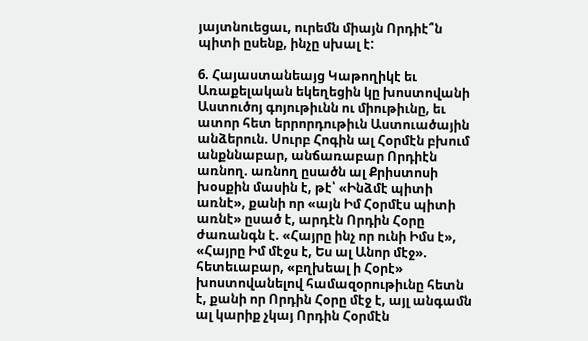յայտնուեցաւ, ուրեմն միայն Որդիէ՞ն պիտի ըսենք, ինչը սխալ է:

6. Հայաստանեայց Կաթողիկէ եւ Առաքելական եկեղեցին կը խոստովանի Աստուծոյ գոյութիւնն ու միութիւնը, եւ ատոր հետ երրորդութիւն Աստուածային անձերուն. Սուրբ Հոգին ալ Հօրմէն բխում անքննաբար, անճառաբար Որդիէն առնող. առնող ըսածն ալ Քրիստոսի խօսքին մասին է, թէ՝ «Ինձմէ պիտի առնէ», քանի որ «այն Իմ Հօրմէս պիտի առնէ» ըսած է, արդէն Որդին Հօրը ժառանգն է. «Հայրը ինչ որ ունի Իմս է», «Հայրը Իմ մէջս է, Ես ալ Անոր մէջ». հետեւաբար, «բղխեալ ի Հօրէ» խոստովանելով համազօրութիւնը հետն է, քանի որ Որդին Հօրը մէջ է, այլ անգամն ալ կարիք չկայ Որդին Հօրմէն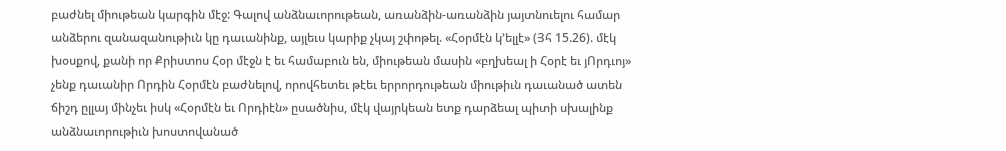բաժնել միութեան կարգին մէջ: Գալով անձնաւորութեան, առանձին-առանձին յայտնուելու համար անձերու զանազանութիւն կը դաւանինք, այլեւս կարիք չկայ շփոթել. «Հօրմէն կ՚ելլէ» (Յհ 15.26). մէկ խօսքով, քանի որ Քրիստոս Հօր մէջն է եւ համաբուն են, միութեան մասին «բղխեալ ի Հօրէ եւ յՈրդւոյ» չենք դաւանիր Որդին Հօրմէն բաժնելով, որովհետեւ թէեւ երրորդութեան միութիւն դաւանած ատեն ճիշդ ըլլայ մինչեւ իսկ «Հօրմէն եւ Որդիէն» ըսածնիս, մէկ վայրկեան ետք դարձեալ պիտի սխալինք անձնաւորութիւն խոստովանած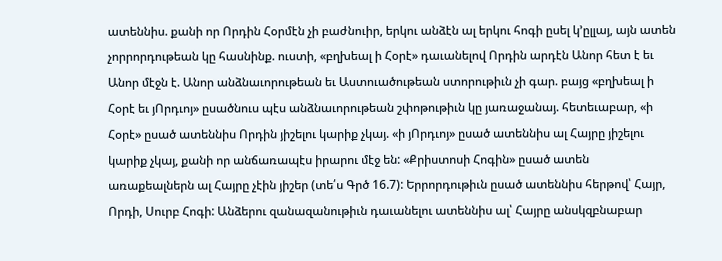ատեննիս. քանի որ Որդին Հօրմէն չի բաժնուիր, երկու անձէն ալ երկու հոգի ըսել կ՚ըլլայ, այն ատեն չորրորդութեան կը հասնինք. ուստի, «բղխեալ ի Հօրէ» դաւանելով Որդին արդէն Անոր հետ է եւ Անոր մէջն է. Անոր անձնաւորութեան եւ Աստուածութեան ստորութիւն չի գար. բայց «բղխեալ ի Հօրէ եւ յՈրդւոյ» ըսածնուս պէս անձնաւորութեան շփոթութիւն կը յառաջանայ. հետեւաբար, «ի Հօրէ» ըսած ատեննիս Որդին յիշելու կարիք չկայ. «ի յՈրդւոյ» ըսած ատեննիս ալ Հայրը յիշելու կարիք չկայ, քանի որ անճառապէս իրարու մէջ են: «Քրիստոսի Հոգին» ըսած ատեն առաքեալներն ալ Հայրը չէին յիշեր (տե՛ս Գրծ 16.7): Երրորդութիւն ըսած ատեննիս հերթով՝ Հայր, Որդի, Սուրբ Հոգի: Անձերու զանազանութիւն դաւանելու ատեննիս ալ՝ Հայրը անսկզբնաբար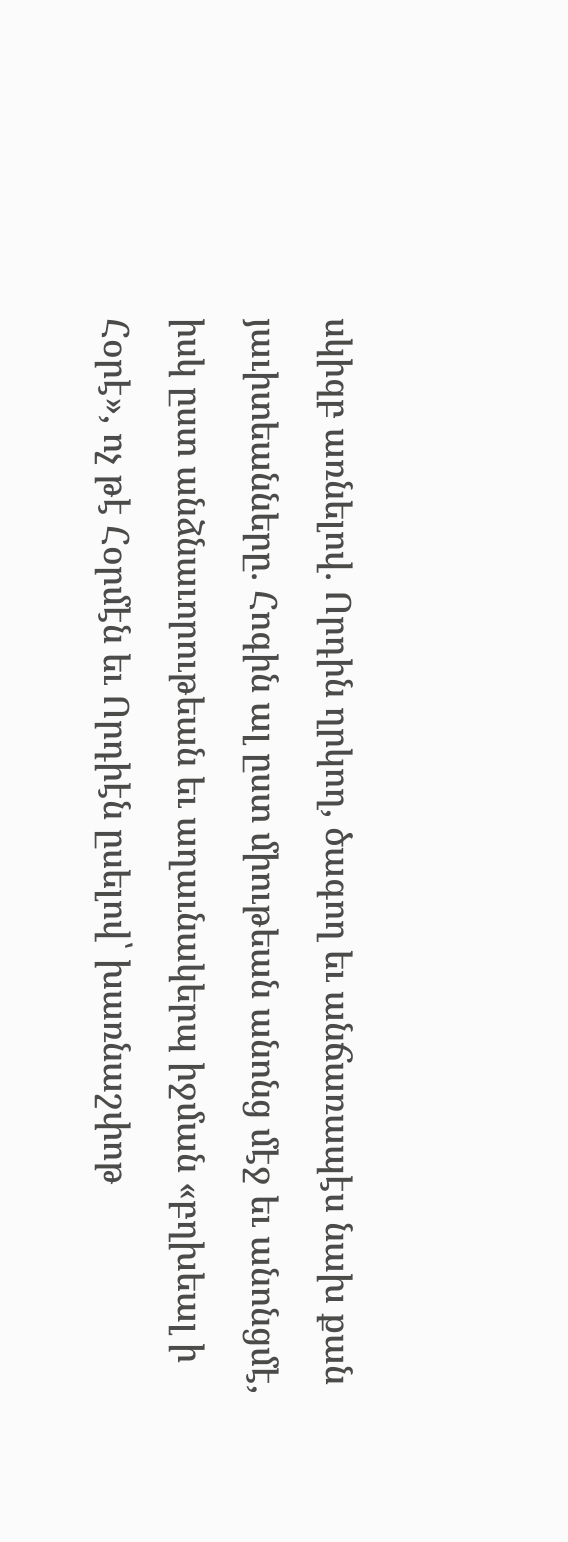սկիզբ առնելով. Որդին ղրկող, ծագող եւ անճառապէս նախ քան յաւիտեանները. Հոգին ալ ըստ միութեան անոնց մէջ եւ անոնցմէ, իսկ ըստ անձնաւորութեան եւ աղաւնակերպ իջման «բղխեալ ի Հօրէ», ոչ թէ Հօրմէն եւ Որդիէն ըսելով՝ խառնաշփոթ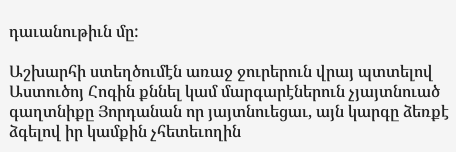դաւանութիւն մը:

Աշխարհի ստեղծումէն առաջ ջուրերուն վրայ պտտելով Աստուծոյ Հոգին քննել կամ մարգարէներուն չյայտնուած գաղտնիքը Յորդանան որ յայտնուեցաւ, այն կարգը ձեռքէ ձգելով իր կամքին չհետեւողին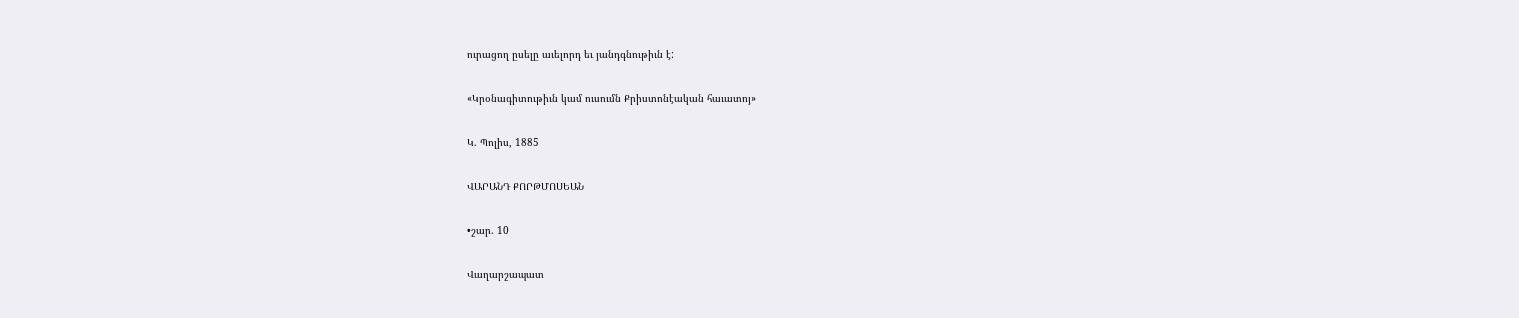ուրացող ըսելը աւելորդ եւ յանդգնութիւն է:

«Կրօնագիտութիւն կամ ուսումն Քրիստոնէական հաւատոյ»

Կ. Պոլիս, 1885

ՎԱՐԱՆԴ ՔՈՐԹՄՈՍԵԱՆ

•շար. 10

Վաղարշապատ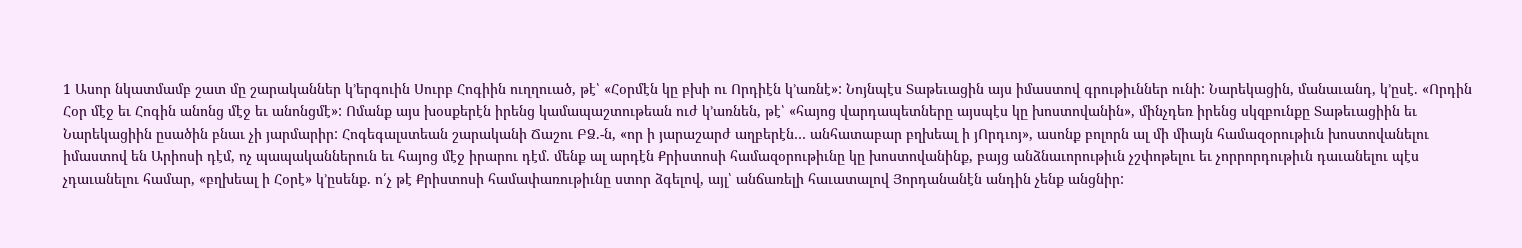1 Ասոր նկատմամբ շատ մը շարականներ կ՚երգուին Սուրբ Հոգիին ուղղուած, թէ՝ «Հօրմէն կը բխի ու Որդիէն կ՚առնէ»: Նոյնպէս Տաթեւացին այս իմաստով գրութիւններ ունի: Նարեկացին, մանաւանդ, կ՚ըսէ. «Որդին Հօր մէջ եւ Հոգին անոնց մէջ եւ անոնցմէ»: Ոմանք այս խօսքերէն իրենց կամապաշտութեան ուժ կ՚առնեն, թէ՝ «հայոց վարդապետները այսպէս կը խոստովանին», մինչդեռ իրենց սկզբունքը Տաթեւացիին եւ Նարեկացիին ըսածին բնաւ չի յարմարիր: Հոգեգալստեան շարականի Ճաշու ԲՁ.-ն, «որ ի յարաշարժ աղբերէն… անհատաբար բղխեալ ի յՈրդւոյ», ասոնք բոլորն ալ մի միայն համազօրութիւն խոստովանելու իմաստով են Արիոսի դէմ, ոչ պապականներուն եւ հայոց մէջ իրարու դէմ. մենք ալ արդէն Քրիստոսի համազօրութիւնը կը խոստովանինք, բայց անձնաւորութիւն չշփոթելու եւ չորրորդութիւն դաւանելու պէս չդաւանելու համար, «բղխեալ ի Հօրէ» կ՚ըսենք. ո՛չ թէ Քրիստոսի համափառութիւնը ստոր ձգելով, այլ՝ անճառելի հաւատալով Յորդանանէն անդին չենք անցնիր: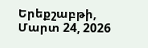Երեքշաբթի, Մարտ 24, 2026